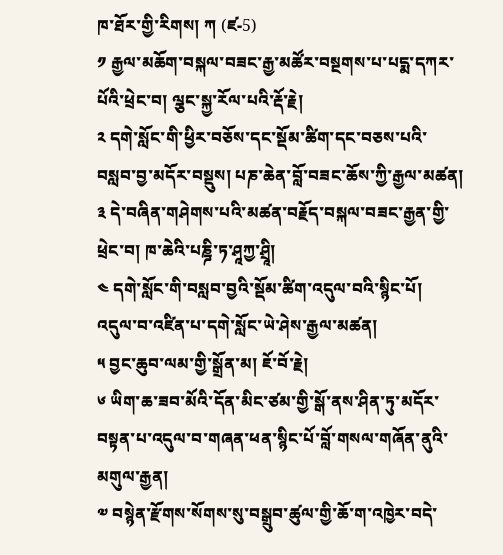ཁ་ཐོར་གྱི་རིགས། ཀ (ཛ-5)
༡ རྒྱལ་མཆོག་བསྐལ་བཟང་རྒྱ་མཚོར་བསྔགས་པ་པདྨ་དཀར་པོའི་ཕྲེང་བ། ལྕང་སྐྱ་རོལ་པའི་རྡོ་རྗེ།
༢ དགེ་སློང་གི་ཕྱིར་བཅོས་དང་སྡོམ་ཚིག་དང་བཅས་པའི་བསླབ་བྱ་མདོར་བསྡུས། པཎ་ཆེན་བློ་བཟང་ཆོས་ཀྱི་རྒྱལ་མཚན།
༣ དེ་བཞིན་གཤེགས་པའི་མཚན་བརྗོད་བསྐལ་བཟང་རྒྱན་གྱི་ཕྲེང་བ། ཁ་ཆེའི་པཎྜི་ཏ་ཤཱཀྱ་ཤྲཱི།
༤ དགེ་སློང་གི་བསླབ་བྱའི་སྡོམ་ཚིག་འདུལ་བའི་སྙིང་པོ། འདུལ་བ་འཛིན་པ་དགེ་སློང་ཡེ་ཤེས་རྒྱལ་མཚན།
༥ བྱང་ཆུབ་ལམ་གྱི་སྒྲོན་མ། ཇོ་བོ་རྗེ།
༦ ཡིག་ཆ་ཟབ་མོའི་དོན་མིང་ཙམ་གྱི་སྒོ་ནས་ཤིན་ཏུ་མདོར་བསྟན་པ་འདུལ་བ་གཞན་ཕན་སྙིང་པོ་བློ་གསལ་གཞོན་ནུའི་མགུལ་རྒྱན།
༧ བསྙེན་རྫོགས་སོགས་སུ་བསྒྲུབ་ཚུལ་གྱི་ཆོ་ག་འཁྱེར་བདེ་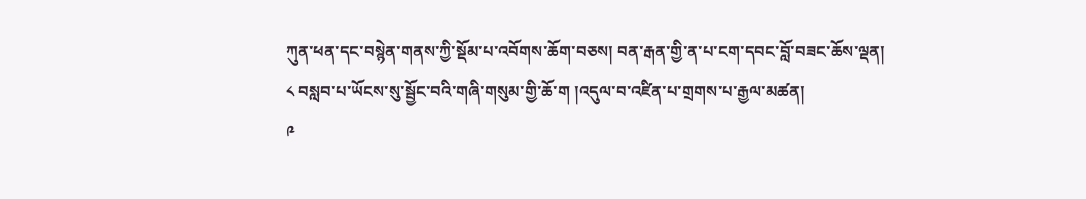ཀུན་ཕན་དང་བསྙེན་གནས་ཀྱི་སྡོམ་པ་འབོགས་ཆོག་བཅས། བན་རྒན་གྱི་ན་པ་ངག་དབང་བློ་བཟང་ཆོས་ལྡན།
༨ བསླབ་པ་ཡོངས་སུ་སྦྱོང་བའི་གཞི་གསུམ་གྱི་ཆོ་ག །འདུལ་བ་འཛིན་པ་གྲགས་པ་རྒྱལ་མཚན།
༩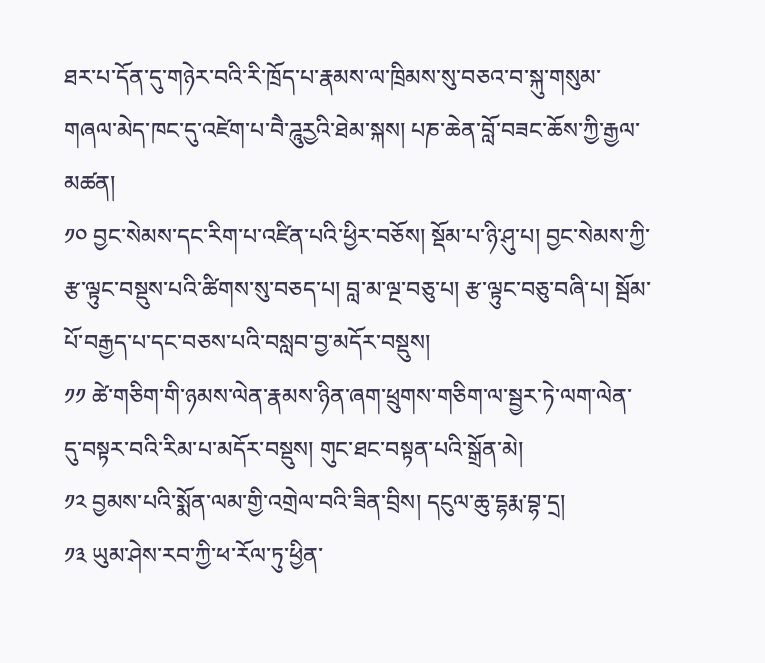ཐར་པ་དོན་དུ་གཉེར་བའི་རི་ཁྲོད་པ་རྣམས་ལ་ཁྲིམས་སུ་བཅའ་བ་སྐུ་གསུམ་གཞལ་མེད་ཁང་དུ་འཛེག་པ་བཻ་ཌཱུརྱའི་ཐེམ་སྐས། པཎ་ཆེན་བློ་བཟང་ཆོས་ཀྱི་རྒྱལ་མཚན།
༡༠ བྱང་སེམས་དང་རིག་པ་འཛིན་པའི་ཕྱིར་བཅོས། སྡོམ་པ་ཉི་ཤུ་པ། བྱང་སེམས་ཀྱི་རྩ་ལྟུང་བསྡུས་པའི་ཚིགས་སུ་བཅད་པ། བླ་མ་ལྔ་བཅུ་པ། རྩ་ལྟུང་བཅུ་བཞི་པ། སྦོམ་པོ་བརྒྱད་པ་དང་བཅས་པའི་བསླབ་བྱ་མདོར་བསྡུས།
༡༡ ཚེ་གཅིག་གི་ཉམས་ལེན་རྣམས་ཉིན་ཞག་ཕྲུགས་གཅིག་ལ་སྦྱར་ཏེ་ལག་ལེན་དུ་བསྟར་བའི་རིམ་པ་མདོར་བསྡུས། གུང་ཐང་བསྟན་པའི་སྒྲོན་མེ།
༡༢ བྱམས་པའི་སྨོན་ལམ་གྱི་འགྲེལ་བའི་ཟིན་བྲིས། དངུལ་ཆུ་དྷརྨ་བྷ་དྲ།
༡༣ ཡུམ་ཤེས་རབ་ཀྱི་ཕ་རོལ་ཏུ་ཕྱིན་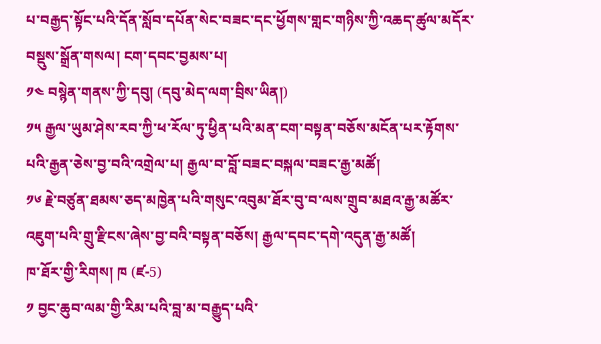པ་བརྒྱད་སྟོང་པའི་དོན་སློབ་དཔོན་སེང་བཟང་དང་ཕྱོགས་གླང་གཉིས་ཀྱི་འཆད་ཚུལ་མདོར་བསྡུས་སྒྲོན་གསལ། ངག་དབང་བྱམས་པ།
༡༤ བསྙེན་གནས་ཀྱི་དབུ། (དབུ་མེད་ལག་བྲིས་ཡིན།)
༡༥ རྒྱལ་ཡུམ་ཤེས་རབ་ཀྱི་ཕ་རོལ་ཏུ་ཕྱིན་པའི་མན་ངག་བསྟན་བཅོས་མངོན་པར་རྟོགས་པའི་རྒྱན་ཅེས་བྱ་བའི་འགྲེལ་པ། རྒྱལ་བ་བློ་བཟང་བསྐལ་བཟང་རྒྱ་མཚོ།
༡༦ རྗེ་བཙུན་ཐམས་ཅད་མཁྱེན་པའི་གསུང་འབུམ་ཐོར་བུ་བ་ལས་གྲུབ་མཐའ་རྒྱ་མཚོར་འཇུག་པའི་གྲུ་རྫིངས་ཞེས་བྱ་བའི་བསྟན་བཅོས། རྒྱལ་དབང་དགེ་འདུན་རྒྱ་མཚོ།
ཁ་ཐོར་གྱི་རིགས། ཁ (ཛ-5)
༡ བྱང་ཆུབ་ལམ་གྱི་རིམ་པའི་བླ་མ་བརྒྱུད་པའི་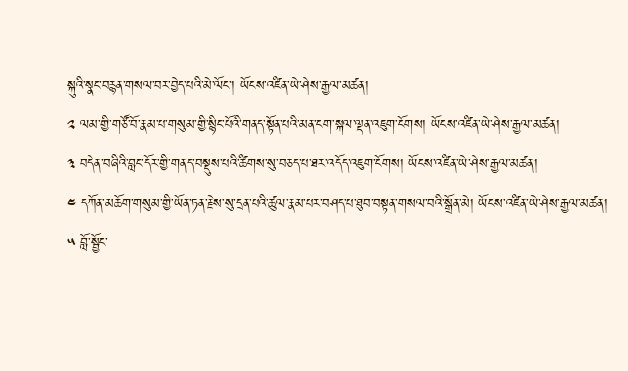སྐུའི་སྣང་བརྙན་གསལ་བར་བྱེད་པའི་མེ་ལོང་། ཡོངས་འཛིན་ཡེ་ཤེས་རྒྱལ་མཚན།
༢ ལམ་གྱི་གཙོ་བོ་རྣམ་པ་གསུམ་གྱི་སྙིང་པོའི་གནད་སྟོན་པའི་མན་ངག་སྐལ་ལྡན་འཇུག་ངོགས། ཡོངས་འཛིན་ཡེ་ཤེས་རྒྱལ་མཚན།
༣ བདེན་བཞིའི་བླང་དོར་གྱི་གནད་བསྡུས་པའི་ཚིགས་སུ་བཅད་པ་ཐར་འདོད་འཇུག་ངོགས། ཡོངས་འཛིན་ཡེ་ཤེས་རྒྱལ་མཚན།
༤ དཀོན་མཆོག་གསུམ་གྱི་ཡོན་ཏན་རྗེས་སུ་དྲན་པའི་ཚུལ་རྣམ་པར་བཤད་པ་ཐུབ་བསྟན་གསལ་བའི་སྒྲོན་མེ། ཡོངས་འཛིན་ཡེ་ཤེས་རྒྱལ་མཚན།
༥ བློ་སྦྱོང་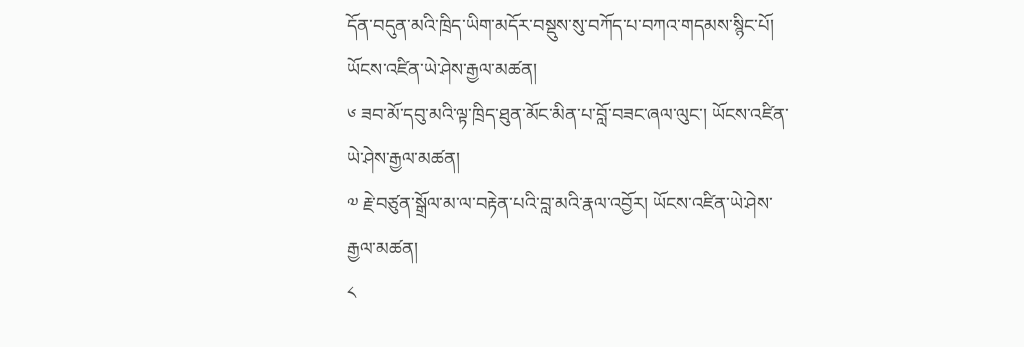དོན་བདུན་མའི་ཁྲིད་ཡིག་མདོར་བསྡུས་སུ་བཀོད་པ་བཀའ་གདམས་སྙིང་པོ། ཡོངས་འཛིན་ཡེ་ཤེས་རྒྱལ་མཚན།
༦ ཟབ་མོ་དབུ་མའི་ལྟ་ཁྲིད་ཐུན་མོང་མིན་པ་བློ་བཟང་ཞལ་ལུང་། ཡོངས་འཛིན་ཡེ་ཤེས་རྒྱལ་མཚན།
༧ རྗེ་བཙུན་སྒྲོལ་མ་ལ་བརྟེན་པའི་བླ་མའི་རྣལ་འབྱོར། ཡོངས་འཛིན་ཡེ་ཤེས་རྒྱལ་མཚན།
༨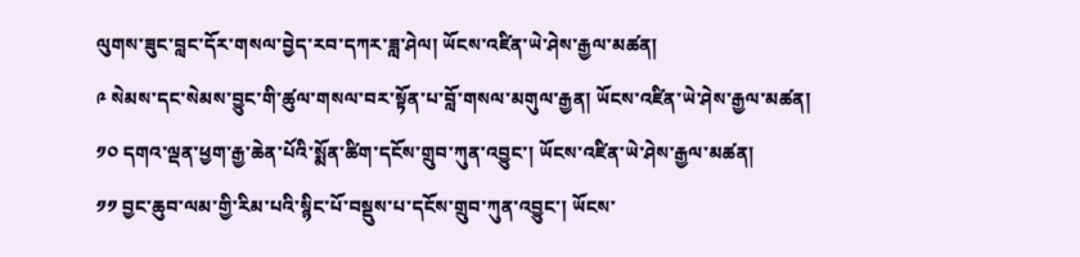ལུགས་ཟུང་བླང་དོར་གསལ་བྱེད་རབ་དཀར་ཟླ་ཤེལ། ཡོངས་འཛིན་ཡེ་ཤེས་རྒྱལ་མཚན།
༩ སེམས་དང་སེམས་བྱུང་གི་ཚུལ་གསལ་བར་སྟོན་པ་བློ་གསལ་མགུལ་རྒྱན། ཡོངས་འཛིན་ཡེ་ཤེས་རྒྱལ་མཚན།
༡༠ དགའ་ལྡན་ཕྱག་རྒྱ་ཆེན་པོའི་སྨོན་ཚིག་དངོས་གྲུབ་ཀུན་འབྱུང་། ཡོངས་འཛིན་ཡེ་ཤེས་རྒྱལ་མཚན།
༡༡ བྱང་ཆུབ་ལམ་གྱི་རིམ་པའི་སྙིང་པོ་བསྡུས་པ་དངོས་གྲུབ་ཀུན་འབྱུང་། ཡོངས་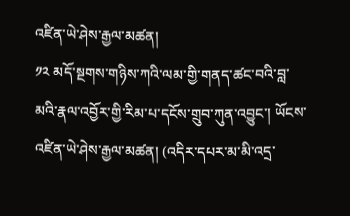འཛིན་ཡེ་ཤེས་རྒྱལ་མཚན།
༡༢ མདོ་སྔགས་གཉིས་ཀའི་ལམ་གྱི་གནད་ཚང་བའི་བླ་མའི་རྣལ་འབྱོར་གྱི་རིམ་པ་དངོས་གྲུབ་ཀུན་འབྱུང་། ཡོངས་འཛིན་ཡེ་ཤེས་རྒྱལ་མཚན། (འདིར་དཔར་མ་མི་འདྲ་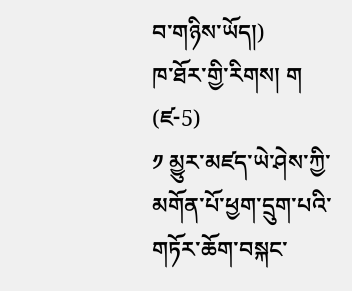བ་གཉིས་ཡོད།)
ཁ་ཐོར་གྱི་རིགས། ག (ཛ-5)
༡ མྱུར་མཛད་ཡེ་ཤེས་ཀྱི་མགོན་པོ་ཕྱག་དྲུག་པའི་གཏོར་ཆོག་བསྐང་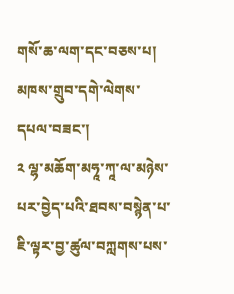གསོ་ཆ་ལག་དང་བཅས་པ། མཁས་གྲུབ་དགེ་ལེགས་དཔལ་བཟང་།
༢ ལྷ་མཆོག་མཧཱ་ཀཱ་ལ་མཉེས་པར་བྱེད་པའི་ཐབས་བསྙེན་པ་ཇི་ལྟར་བྱ་ཚུལ་བཀླགས་པས་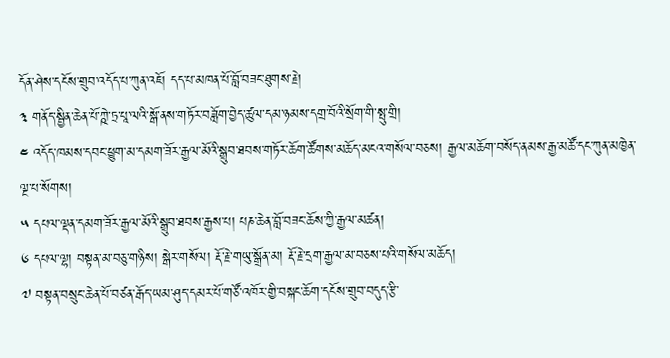དོན་ཤེས་དངོས་གྲུབ་འདོད་པ་ཀུན་འཇོ། དད་པ་མཁན་པོ་བློ་བཟང་ཐུགས་རྗེ།
༣ གནོད་སྦྱིན་ཆེན་པོ་ཀྵེ་ཏྲ་པཱ་ལའི་སྒོ་ནས་གཏོར་བཟློག་བྱེད་ཚུལ་དམ་ཉམས་དགྲ་བོའི་སྲོག་གི་སྤུ་གྲི།
༤ འདོད་ཁམས་དབང་ཕྱུག་མ་དམག་ཟོར་རྒྱལ་མོའི་སྒྲུབ་ཐབས་གཏོར་ཆོག་ཚོགས་མཆོད་མངའ་གསོལ་བཅས། རྒྱལ་མཆོག་བསོད་ནམས་རྒྱ་མཚོ་དང་ཀུན་མཁྱེན་ལྔ་པ་སོགས།
༥ དཔལ་ལྡན་དམག་ཟོར་རྒྱལ་མོའི་སྒྲུབ་ཐབས་རྒྱས་པ། པཎ་ཆེན་བློ་བཟང་ཆོས་ཀྱི་རྒྱལ་མཚན།
༦ དཔལ་ལྷ། བསྟན་མ་བཅུ་གཉིས། སྒེར་གསོལ། རྡོ་རྗེ་གཡུ་སྒྲོན་མ། རྡོ་རྗེ་དྲག་རྒྱལ་མ་བཅས་པའི་གསོལ་མཆོད།
༧ བསྟན་བསྲུང་ཆེན་པོ་བཙན་རྒོད་ཡམ་ཤུད་དམར་པོ་གཙོ་འཁོར་གྱི་བསྐང་ཆོག་དངོས་གྲུབ་བདུད་རྩི་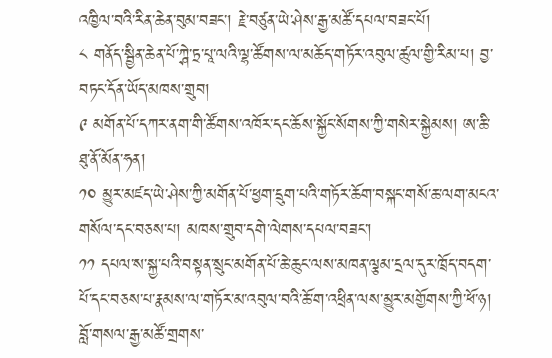འཁྱིལ་བའི་རིན་ཆེན་བུམ་བཟང་། རྗེ་བཙུན་ཡེ་ཤེས་རྒྱ་མཚོ་དཔལ་བཟང་པོ།
༨ གནོད་སྦྱིན་ཆེན་པོ་ཀྴེ་ཏྲ་པཱ་ལའི་ལྷ་ཚོགས་ལ་མཆོད་གཏོར་འབུལ་ཚུལ་གྱི་རིམ་པ། བྱ་བཏང་དོན་ཡོད་མཁས་གྲུབ།
༩ མགོན་པོ་དཀར་ནག་གི་ཚོགས་འཁོར་དང་ཆོས་སྐྱོང་སོགས་ཀྱི་གསེར་སྐྱེམས། ཨ་ཆི་ཐུ་ནོ་མོན་ཧན།
༡༠ མྱུར་མཛད་ཡེ་ཤེས་ཀྱི་མགོན་པོ་ཕྱག་དྲུག་པའི་གཏོར་ཆོག་བསྐང་གསོ་ཆ་ལག་མངའ་གསོལ་དང་བཅས་པ། མཁས་གྲུབ་དགེ་ལེགས་དཔལ་བཟང་།
༡༡ དཔལ་ས་སྐྱ་པའི་བསྟན་སྲུང་མགོན་པོ་ཆེ་ཆུང་ལས་མཁན་ལྕམ་དྲལ་དུར་ཁྲོད་བདག་པོ་དང་བཅས་པ་རྣམས་ལ་གཏོར་མ་འབུལ་བའི་ཆོ་ག་འཕྲིན་ལས་མྱུར་མགྱོགས་ཀྱི་ཕོ་ཉ། བློ་གསལ་རྒྱ་མཚོ་གྲགས་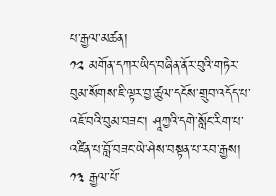པ་རྒྱལ་མཚན།
༡༢ མགོན་དཀར་ཡིད་བཞིན་ནོར་བུའི་གཏེར་བུམ་སོགས་ཇི་ལྟར་བྱ་ཚུལ་དངོས་གྲུབ་འདོད་པ་འཇོ་བའི་བུམ་བཟང་། ཤཱཀྱའི་དགེ་སློང་རིག་པ་འཛིན་པ་བློ་བཟང་ཡེ་ཤེས་བསྟན་པ་རབ་རྒྱས།
༡༣ རྒྱལ་པོ་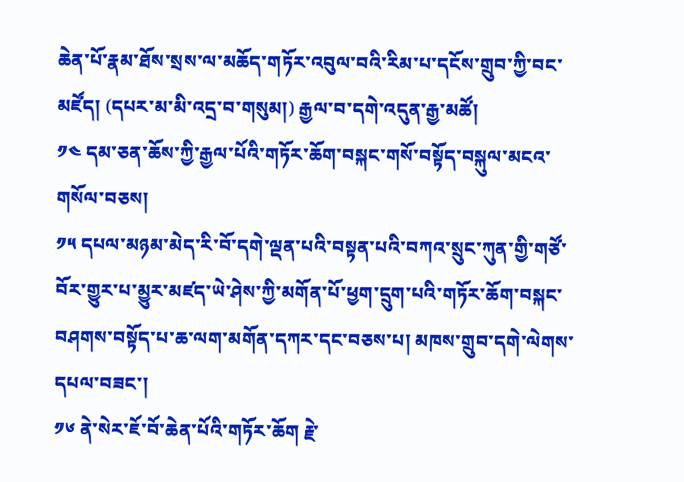ཆེན་པོ་རྣམ་ཐོས་སྲས་ལ་མཆོད་གཏོར་འབུལ་བའི་རིམ་པ་དངོས་གྲུབ་ཀྱི་བང་མཛོད། (དཔར་མ་མི་འདྲ་བ་གསུམ།) རྒྱལ་བ་དགེ་འདུན་རྒྱ་མཚོ།
༡༤ དམ་ཅན་ཆོས་ཀྱི་རྒྱལ་པོའི་གཏོར་ཆོག་བསྐང་གསོ་བསྟོད་བསྐུལ་མངའ་གསོལ་བཅས།
༡༥ དཔལ་མཉམ་མེད་རི་བོ་དགེ་ལྡན་པའི་བསྟན་པའི་བཀའ་སྲུང་ཀུན་གྱི་གཙོ་བོར་གྱུར་པ་མྱུར་མཛད་ཡེ་ཤེས་ཀྱི་མགོན་པོ་ཕྱག་དྲུག་པའི་གཏོར་ཆོག་བསྐང་བཤགས་བསྟོད་པ་ཆ་ལག་མགོན་དཀར་དང་བཅས་པ། མཁས་གྲུབ་དགེ་ལེགས་དཔལ་བཟང་།
༡༦ ནེ་སེར་ཇོ་བོ་ཆེན་པོའི་གཏོར་ཆོག རྗེ་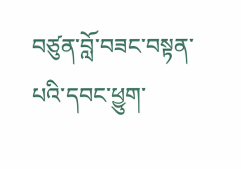བཙུན་བློ་བཟང་བསྟན་པའི་དབང་ཕྱུག་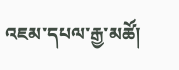འཇམ་དཔལ་རྒྱ་མཚོ།